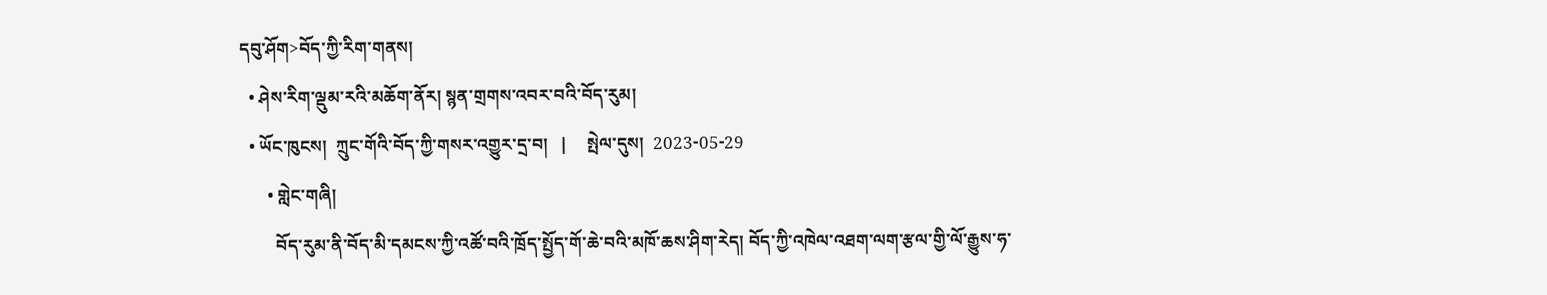དབུ་ཤོག>བོད་ཀྱི་རིག་གནས།
  • ཤེས་རིག་ལྡུམ་རའི་མཆོག་ནོར། སྙན་གྲགས་འབར་བའི་བོད་རུམ།
  • ཡོང་ཁུངས།  ཀྲུང་གོའི་བོད་ཀྱི་གསར་འགྱུར་དྲ་བ།   |     སྤེལ་དུས།  2023-05-29
      • གླེང་གཞི།
        བོད་རུམ་ནི་བོད་མི་དམངས་ཀྱི་འཚོ་བའི་ཁྲོད་སྤྱོད་གོ་ཆེ་བའི་མཁོ་ཆས་ཤིག་རེད། བོད་ཀྱི་འཁེལ་འཐག་ལག་རྩལ་གྱི་ལོ་རྒྱུས་ཧ་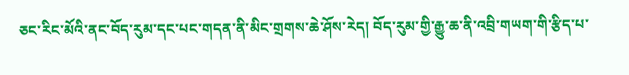ཅང་རིང་མོའི་ནང་བོད་རུམ་དང་པང་གདན་ནི་མིང་གྲགས་ཆེ་ཤོས་རེད། བོད་རུམ་གྱི་རྒྱུ་ཆ་ནི་འབྲི་གཡག་གི་རྩིད་པ་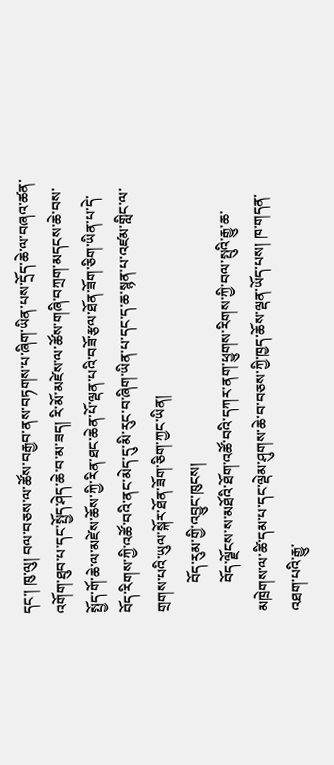དང་། ཁུ་ལུ། བལ་བཅས་ལ་ཚོས་བརྒྱབ་ནས་བཏགས་པ་ཞིག་ཡིན་པས་དྲོད་ཆེ་ལ་བཞའ་ཚན་འགོག་ཐུབ་པ་དང་སྤྱོད་ཤེད་ཆེ་བ་མ་ཟད། རི་མོ་མཛེས་ལ་ཚོས་གཞི་བཀྲག་མདངས་ཆེ་བས་སྤྱོད་གོ་ཆེ་ལ་མཛེས་ཆོས་ཀྱི་རིན་ཐང་ཆེན་པོ་ལྡན་པའི་བཟོ་རྩལ་ཐོན་ཟོག་ཅིག་ཡིན་པ་དེ་བོད་རིགས་ཀྱི་འཚོ་བའི་ནང་མེད་དུ་མི་རུང་བ་ཞིག་ཡིན་པ་དང་ད་ཆ་སྙན་པ་འཛམ་གླིང་ལ་གྲགས་པའི་ཡུལ་སྐོར་ཐོན་ཟོག་ཅིག་ཀྱང་ཡིན།
        བོད་རུམ་གྱི་འབྱུང་ཁུངས།
        བོད་ལྗོངས་ས་མཐོའི་ཐོག་འཚོ་བའི་དཀར་ནག་ཕྱུགས་རིགས་ཀྱི་བལ་སྤུའི་རྒྱུ་ཆ་མཁྲེགས་ལ་ཚི་དམ་པ་དང་ལྡེམ་ཤུགས་ཆེ་བ་བཅས་ཀྱི་ཁྱད་ཆོས་ལྡན་ཡོད་པས། ཁ་གདན་འཐག་པའི་རྒྱུ་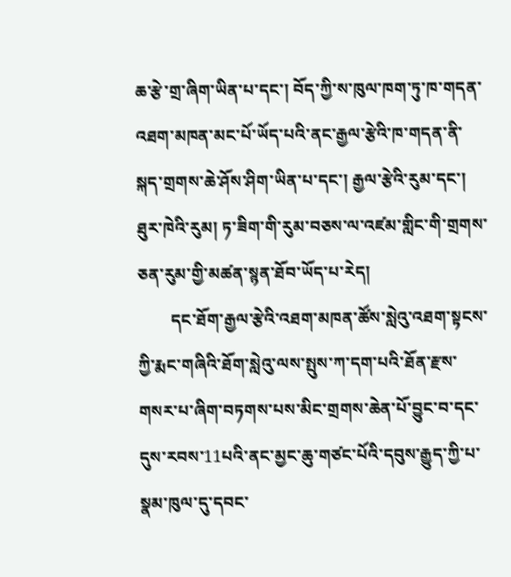ཆ་རྩེ་གྲ་ཞིག་ཡིན་པ་དང་། བོད་ཀྱི་ས་ཁུལ་ཁག་ཏུ་ཁ་གདན་འཐག་མཁན་མང་པོ་ཡོད་པའི་ནང་རྒྱལ་རྩེའི་ཁ་གདན་ནི་སྐད་གྲགས་ཆེ་ཤོས་ཤིག་ཡིན་པ་དང་། རྒྱལ་རྩེའི་རུམ་དང་། ཐུར་ཁེའི་རུམ། ཏ་ཟིག་གི་རུམ་བཅས་ལ་འཛམ་གླིང་གི་གྲགས་ཅན་རུམ་གྱི་མཚན་སྙན་ཐོབ་ཡོད་པ་རེད།
        དང་ཐོག་རྒྱལ་རྩེའི་འཐག་མཁན་ཚོས་སླེའུ་འཐག་སྟངས་ཀྱི་རྨང་གཞིའི་ཐོག་སླེའུ་ལས་སྤུས་ཀ་དག་པའི་ཐོན་རྫས་གསར་པ་ཞིག་བཏགས་པས་མིང་གྲགས་ཆེན་པོ་བྱུང་བ་དང་དུས་རབས་11པའི་ནང་མྱང་ཆུ་གཙང་པོའི་དབུས་རྒྱུད་ཀྱི་པ་སྣམ་ཁུལ་དུ་དབང་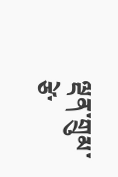ལྡན་གྲུམ་ཙེ་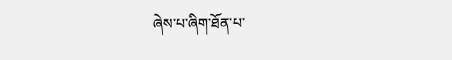ཞེས་པ་ཞིག་ཐོན་པ་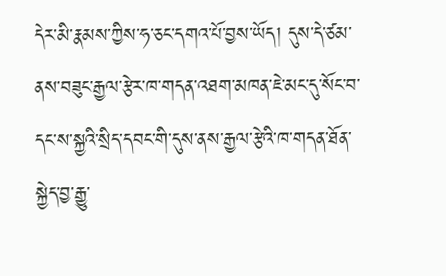དེར་མི་རྣམས་ཀྱིས་ཧ་ཅང་དགའ་པོ་བྱས་ཡོད། དུས་དེ་ཙམ་ནས་བཟུང་རྒྱལ་རྩེར་ཁ་གདན་འཐག་མཁན་ཇེ་མང་དུ་སོང་བ་དང་ས་སྐྱའི་སྲིད་དབང་གི་དུས་ནས་རྒྱལ་རྩེའི་ཁ་གདན་ཐོན་སྐྱེད་བྱ་རྒྱུ་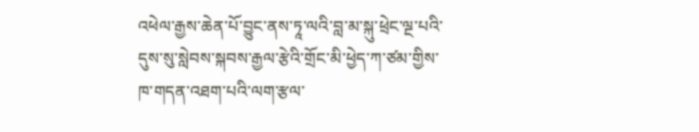འཕེལ་རྒྱས་ཆེན་པོ་བྱུང་ནས་ཏཱ་ལའི་བླ་མ་སྐུ་ཕྲེང་ལྔ་པའི་དུས་སུ་སླེབས་སྐབས་རྒྱལ་རྩེའི་གྲོང་མི་ཕྱེད་ཀ་ཙམ་གྱིས་ཁ་གདན་འཐག་པའི་ལག་རྩལ་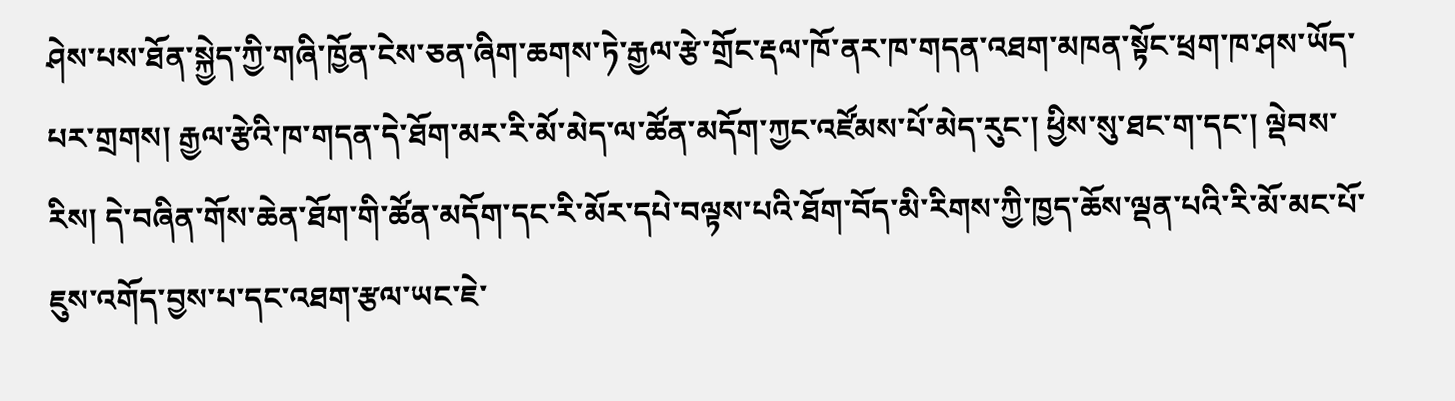ཤེས་པས་ཐོན་སྐྱེད་ཀྱི་གཞི་ཁྱོན་ངེས་ཅན་ཞིག་ཆགས་ཏེ་རྒྱལ་རྩེ་གྲོང་རྡལ་ཁོ་ནར་ཁ་གདན་འཐག་མཁན་སྟོང་ཕྲག་ཁ་ཤས་ཡོད་པར་གྲགས། རྒྱལ་རྩེའི་ཁ་གདན་དེ་ཐོག་མར་རི་མོ་མེད་ལ་ཚོན་མདོག་ཀྱང་འཛོམས་པོ་མེད་རུང་། ཕྱིས་སུ་ཐང་ག་དང་། ལྡེབས་རིས། དེ་བཞིན་གོས་ཆེན་ཐོག་གི་ཚོན་མདོག་དང་རི་མོར་དཔེ་བལྟས་པའི་ཐོག་བོད་མི་རིགས་ཀྱི་ཁྱད་ཆོས་ལྡན་པའི་རི་མོ་མང་པོ་ཇུས་འགོད་བྱས་པ་དང་འཐག་རྩལ་ཡང་ཇེ་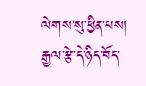ལེགས་སུ་ཕྱིན་པས། རྒྱལ་རྩེ་དེ་ཉིད་བོད་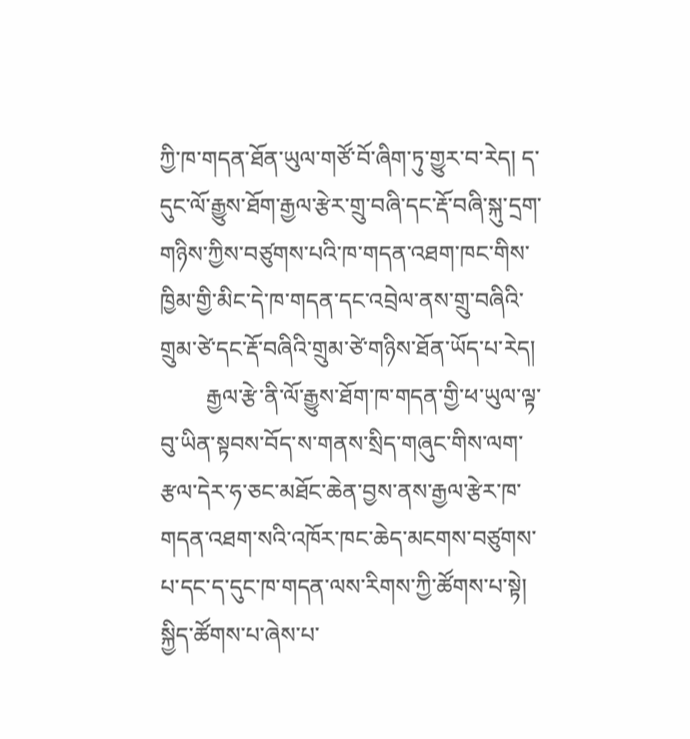ཀྱི་ཁ་གདན་ཐོན་ཡུལ་གཙོ་བོ་ཞིག་ཏུ་གྱུར་བ་རེད། ད་དུང་ལོ་རྒྱུས་ཐོག་རྒྱལ་རྩེར་གྲུ་བཞི་དང་རྡོ་བཞི་སྐུ་དྲག་གཉིས་ཀྱིས་བཙུགས་པའི་ཁ་གདན་འཐག་ཁང་གིས་ཁྱིམ་གྱི་མིང་དེ་ཁ་གདན་དང་འབྲེལ་ནས་གྲུ་བཞིའི་གྲུམ་ཙེ་དང་རྡོ་བཞིའི་གྲུམ་ཙེ་གཉིས་ཐོན་ཡོད་པ་རེད།
        རྒྱལ་རྩེ་ནི་ལོ་རྒྱུས་ཐོག་ཁ་གདན་གྱི་ཕ་ཡུལ་ལྟ་བུ་ཡིན་སྟབས་བོད་ས་གནས་སྲིད་གཞུང་གིས་ལག་རྩལ་དེར་ཧ་ཅང་མཐོང་ཆེན་བྱས་ནས་རྒྱལ་རྩེར་ཁ་གདན་འཐག་སའི་འཁོར་ཁང་ཆེད་མངགས་བཙུགས་པ་དང་ད་དུང་ཁ་གདན་ལས་རིགས་ཀྱི་ཚོགས་པ་སྟེ། སྐྱིད་ཚོགས་པ་ཞེས་པ་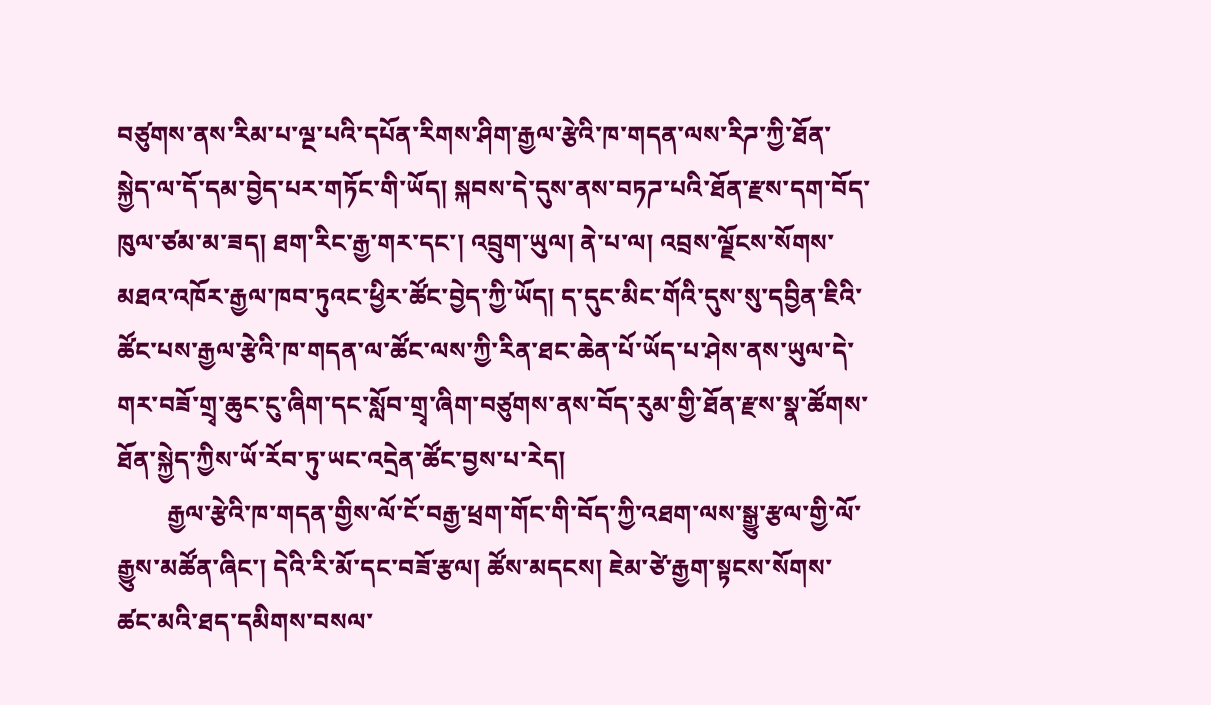བཙུགས་ནས་རིམ་པ་ལྔ་པའི་དཔོན་རིགས་ཤིག་རྒྱལ་རྩེའི་ཁ་གདན་ལས་རིཌ་ཀྱི་ཐོན་སྐྱེད་ལ་དོ་དམ་བྱེད་པར་གཏོང་གི་ཡོད། སྐབས་དེ་དུས་ནས་བཏཌ་པའི་ཐོན་རྫས་དག་བོད་ཁུལ་ཙམ་མ་ཟད། ཐག་རིང་རྒྱ་གར་དང་། འབྲུག་ཡུལ། ནེ་པ་ལ། འབྲས་ལྗོངས་སོགས་མཐའ་འཁོར་རྒྱལ་ཁབ་ཏུའང་ཕྱིར་ཚོང་བྱེད་ཀྱི་ཡོད། ད་དུང་མིང་གོའི་དུས་སུ་དབྱིན་ཇིའི་ཚོང་པས་རྒྱལ་རྩེའི་ཁ་གདན་ལ་ཚོང་ལས་ཀྱི་རིན་ཐང་ཆེན་པོ་ཡོད་པ་ཤེས་ནས་ཡུལ་དེ་གར་བཟོ་གྲྭ་ཆུང་ངུ་ཞིག་དང་སློབ་གྲྭ་ཞིག་བཙུགས་ནས་བོད་རུམ་གྱི་ཐོན་རྫས་སྣ་ཚོགས་ཐོན་སྐྱེད་ཀྱིས་ཡོ་རོབ་ཏུ་ཡང་འདྲེན་ཚོང་བྱས་པ་རེད།
        རྒྱལ་རྩེའི་ཁ་གདན་གྱིས་ལོ་ངོ་བརྒྱ་ཕྲག་གོང་གི་བོད་ཀྱི་འཐག་ལས་སྒྱུ་རྩལ་གྱི་ལོ་རྒྱུས་མཚོན་ཞིང་། དེའི་རི་མོ་དང་བཟོ་རྩལ། ཚོས་མདངས། ཇེམ་ཙེ་རྒྱག་སྟངས་སོགས་ཚང་མའི་ཐད་དམིགས་བསལ་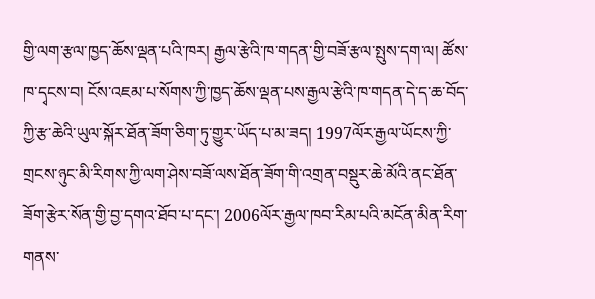གྱི་ལག་རྩལ་ཁྱད་ཆོས་ལྡན་པའི་ཁར། རྒྱལ་རྩེའི་ཁ་གདན་གྱི་བཟོ་རྩལ་སྤུས་དག་ལ། ཚོས་ཁ་དྭངས་བ། ངོས་འཇམ་པ་སོགས་ཀྱི་ཁྱད་ཆོས་ལྡན་པས་རྒྱལ་རྩེའི་ཁ་གདན་དེ་ད་ཆ་བོད་ཀྱི་རྩ་ཆེའི་ཡུལ་སྐོར་ཐོན་ཟོག་ཅིག་ཏུ་གྱུར་ཡོད་པ་མ་ཟད། 1997ལོར་རྒྱལ་ཡོངས་ཀྱི་གྲངས་ཉུང་མི་རིགས་ཀྱི་ལག་ཤེས་བཟོ་ལས་ཐོན་ཟོག་གི་འགྲན་བསྡུར་ཆེ་མོའི་ནང་ཐོན་ཟོག་རྩེར་སོན་གྱི་བྱ་དགའ་ཐོབ་པ་དང་། 2006ལོར་རྒྱལ་ཁབ་རིམ་པའི་མངོན་མིན་རིག་གནས་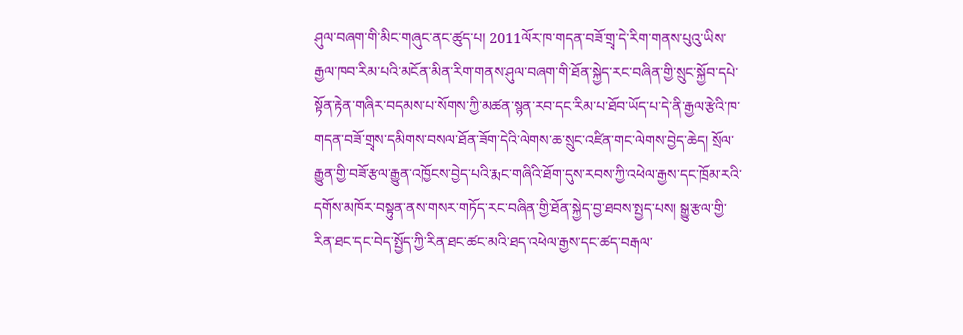ཤུལ་བཞག་གི་མིང་གཞུང་ནང་ཚུད་པ། 2011ལོར་ཁ་གདན་བཟོ་གྲྭ་དེ་རིག་གནས་པུའུ་ཡིས་རྒྱལ་ཁབ་རིམ་པའི་མངོན་མིན་རིག་གནས་ཤུལ་བཞག་གི་ཐོན་སྐྱེད་རང་བཞིན་གྱི་སྲུང་སྐྱོབ་དཔེ་སྟོན་རྟེན་གཞིར་བདམས་པ་སོགས་ཀྱི་མཚན་སྙན་རབ་དང་རིམ་པ་ཐོབ་ཡོད་པ་དེ་ནི་རྒྱལ་རྩེའི་ཁ་གདན་བཟོ་གྲྭས་དམིགས་བསལ་ཐོན་ཟོག་དེའི་ལེགས་ཆ་སྲུང་འཛིན་གང་ལེགས་བྱེད་ཆེད། སྲོལ་རྒྱུན་གྱི་བཟོ་རྩལ་རྒྱུན་འཁྱོངས་བྱེད་པའི་རྨང་གཞིའི་ཐོག་དུས་རབས་ཀྱི་འཕེལ་རྒྱས་དང་ཁྲོམ་རའི་དགོས་མཁོར་བསྟུན་ནས་གསར་གཏོད་རང་བཞིན་གྱི་ཐོན་སྐྱེད་བྱ་ཐབས་སྤྱད་པས། སྒྱུ་རྩལ་གྱི་རིན་ཐང་དང་བེད་སྤྱོད་ཀྱི་རིན་ཐང་ཚང་མའི་ཐད་འཕེལ་རྒྱས་དང་ཚད་བརྒལ་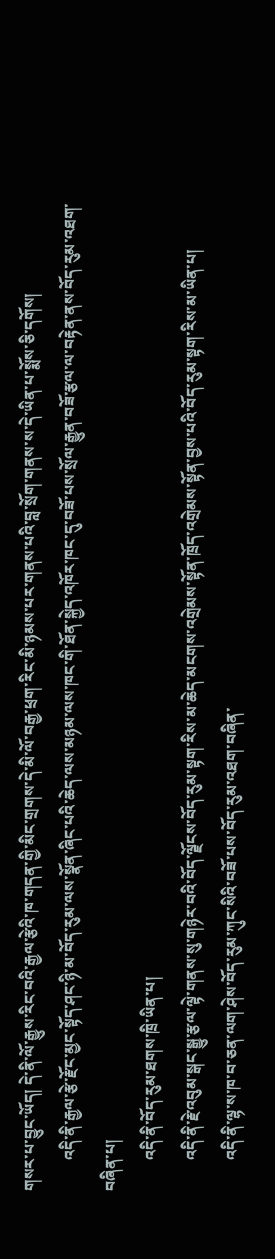གསར་པ་བྱུང་ཡོད། དེ་ནི་ལོ་རྒྱུས་རིང་བའི་རྒྱལ་རྩེའི་ཁ་གདན་གྱི་མིང་གྲགས་དེ་མི་ལོ་བརྒྱ་ཕྲག་རིང་མི་ཉམས་པར་གནས་པའི་བླ་སྲོག་གནས་ས་དེ་ཡིན་པ་སྨོས་ཅི་དགོས།
        འདི་ནི་རྒྱལ་རྩེ་རྫོང་མྱང་སྟོད་ཤང་ཉི་མ་བོད་རུམ་ལས་སྣོན་ཞིང་པའི་ཆེད་ལས་མཉམ་ལས་ཁང་གི་ཐོན་སྐྱེད་འཁོར་ཁང་དུ་བཟོ་པས་སྲོལ་རྒྱུན་བཟོ་རྩལ་ལ་བརྟེན་ནས་བོད་རུམ་འཐག་བཞིན་པ།
        འདི་ནི་བོད་རུམ་ཐགས་ཁྲི་ཡིན་པ།
        འདི་ནི་རྗེ་འབུམ་སྒང་སྒྱུ་རྩལ་ལྟེ་གནས་སུ་གཉེར་བའི་བོད་ལྗོངས་བོད་རུམ་སྟག་རིས་མ་ཆེད་མངགས་འགྲེམས་སྟོན་ཁྲོད་འགྲེམས་སྟོན་བྱས་པའི་བོད་རུམ་སྟག་རིས་མ་ཡིན་པ།
        འདི་ནི་ལྷ་ས་ཁ་བ་ཅན་ལག་ཤེས་བོད་རུམ་ཀུང་སིའི་བཟོ་པས་བོད་རུམ་འཐག་བཞིན་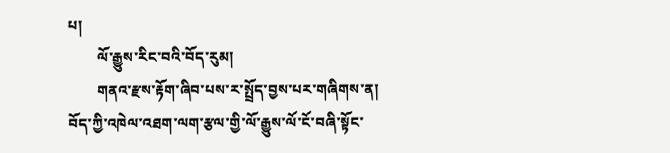པ།
        ལོ་རྒྱུས་རིང་བའི་བོད་རུམ།
        གནའ་རྫས་རྟོག་ཞིབ་པས་ར་སྤྲོད་བྱས་པར་གཞིགས་ན། བོད་ཀྱི་འཁེལ་འཐག་ལག་རྩལ་གྱི་ལོ་རྒྱུས་ལོ་ངོ་བཞི་སྟོང་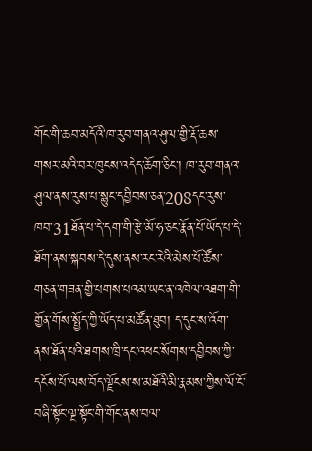གོང་གི་ཆབ་མདོའི་ཁ་རུབ་གནའ་ཤུལ་གྱི་རྡོ་ཆས་གསར་མའི་བར་ཁུངས་འདེད་ཆོག་ཅིང་། ཁ་རུབ་གནའ་ཤུལ་ནས་རུས་པ་སྙུང་དབྱིབས་ཅན་208དང་རུས་ཁབ་31ཐོན་པ་དེ་དག་གི་རྩེ་མོ་ཧ་ཅང་རྣོན་པོ་ཡོད་པ་དེ་ཐོག་ནས་སྐབས་དེ་དུས་ནས་རང་རེའི་མེས་པོ་ཚོས་གཅན་གཟན་གྱི་པགས་པའམ་ཡང་ན་འཁེལ་འཐག་གི་གྱོན་གོས་སྤྱོད་ཀྱི་ཡོད་པ་མཚོན་ཐུབ། ད་དུང་ས་འོག་ནས་ཐོན་པའི་ཐགས་ཁྲི་དང་འཕང་སོགས་དབྱིབས་ཀྱི་དངོས་པོ་ལས་བོད་ལྗོངས་ས་མཐོའི་མི་རྣམས་ཀྱིས་ལོ་ངོ་བཞི་སྟོང་ལྔ་སྟོང་གི་གོང་ནས་བལ་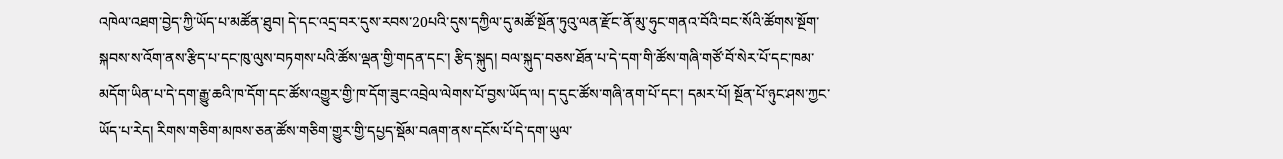འཁེལ་འཐག་བྱེད་ཀྱི་ཡོད་པ་མཚོན་ཐུབ། དེ་དང་འདྲ་བར་དུས་རབས་20པའི་དུས་དཀྱིལ་དུ་མཚོ་སྔོན་ཏུའུ་ལན་རྫོང་ནོ་མུ་ཧུང་གནའ་བོའི་བང་སོའི་ཚོགས་སྔོག་སྐབས་ས་འོག་ནས་རྩིད་པ་དང་ཁུ་ལུས་བཏགས་པའི་ཚོས་ལྡན་གྱི་གདན་དང་། རྩིད་སྐུད། བལ་སྐུད་བཅས་ཐོན་པ་དེ་དག་གི་ཚོས་གཞི་གཙོ་བོ་སེར་པོ་དང་ཁམ་མདོག་ཡིན་པ་དེ་དག་རྒྱུ་ཆའི་ཁ་དོག་དང་ཚོས་འགྱུར་གྱི་ཁ་དོག་ཟུང་འབྲེལ་ལེགས་པོ་བྱས་ཡོད་ལ། ད་དུང་ཚོས་གཞི་ནག་པོ་དང་། དམར་པོ། སྔོན་པོ་ཉུང་ཤས་ཀྱང་ཡོད་པ་རེད། རིགས་གཅིག་མཁས་ཅན་ཚོས་གཅིག་གྱུར་གྱི་དཔྱད་སྡོམ་བཞག་ནས་དངོས་པོ་དེ་དག་ཡུལ་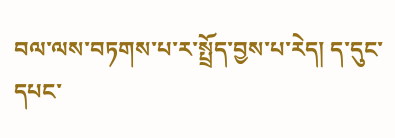བལ་ལས་བཏགས་པ་ར་སྤྲོད་བྱས་པ་རེད། ད་དུང་དཔང་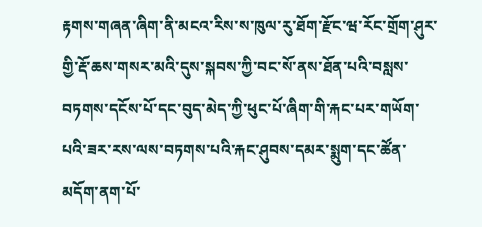རྟགས་གཞན་ཞིག་ནི་མངའ་རིས་ས་ཁུལ་རུ་ཐོག་རྫོང་ཝ་རོང་གྲོག་ཤུར་གྱི་རྡོ་ཆས་གསར་མའི་དུས་སྐབས་ཀྱི་བང་སོ་ནས་ཐོན་པའི་བསླས་བཏགས་དངོས་པོ་དང་བུད་མེད་ཀྱི་ཕུང་པོ་ཞིག་གི་རྐང་པར་གཡོག་པའི་ཟར་རས་ལས་བཏགས་པའི་རྐང་ཤུབས་དམར་སྨུག་དང་ཚོན་མདོག་ནག་པོ་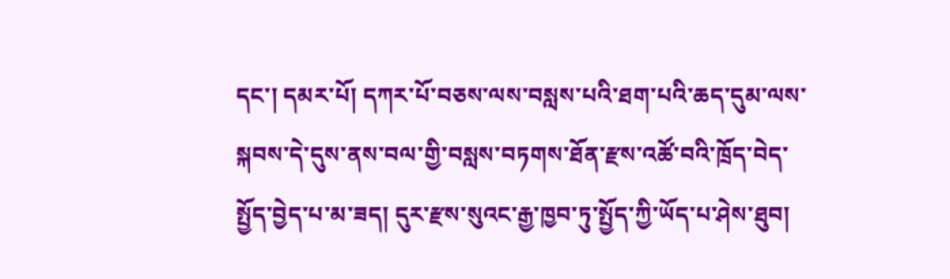དང་། དམར་པོ། དཀར་པོ་བཅས་ལས་བསླས་པའི་ཐག་པའི་ཆད་དུམ་ལས་སྐབས་དེ་དུས་ནས་བལ་གྱི་བསླས་བཏགས་ཐོན་རྫས་འཚོ་བའི་ཁྲོད་བེད་སྤྱོད་བྱེད་པ་མ་ཟད། དུར་རྫས་སུའང་རྒྱ་ཁྱབ་ཏུ་སྤྱོད་ཀྱི་ཡོད་པ་ཤེས་ཐུབ།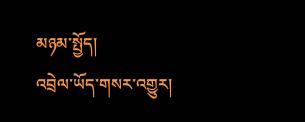མཉམ་སྤྱོད།
འབྲེལ་ཡོད་གསར་འགྱུར།